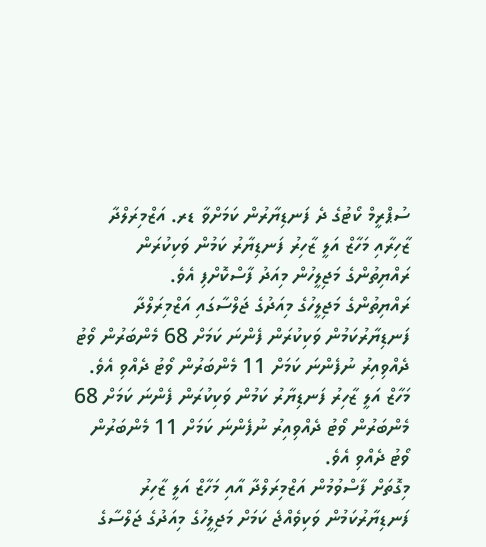ސުޕްރީމް ކޯޓުގެ ދެ ފަނޑިޔާރުން ކަމަށްވާ ޑރ. އަޒްމިރަލްދާ ޒާހިރާއި މަހާޒް އަލީ ޒާހިރު ފަނޑިޔާރު ކަމުން ވަކިކުރަން ރައްޔިތުންގެ މަޖިލީހުން މިއަދު ފާސްކޮށްފި އެވެ.
ރައްޔިތުންގެ މަޖިލީހުގެ މިއަދުގެ ޖަލްސާގައި އަޒްމިރަލްދާ ފަނޑިޔާރުކަމުން ވަކިކުރަން ފެންނަ ކަމަށް 68 މެންބަރުން ވޯޓު ދެއްވިއިރު ނުފެންނަ ކަމަށް 11 މެންބަރުން ވޯޓު ދެއްވި އެވެ.
މަހާޒް އަލީ ޒާހިރު ފަނޑިޔާރު ކަމުން ވަކިކުރަން ފެންނަ ކަމަށް 68 މެންބަރުން ވޯޓު ދެއްވިއިރު ނުފެންނަ ކަމަށް 11 މެންބަރުން ވޯޓު ދެއްވި އެވެ.
މިގޮތަށް ފާސްވުމުން އަޒްމިރަލްދާ އާއި މަހާޒް އަލީ ޒާހިރު ފަނޑިޔާރުކަމުން ވަކިވެއްޖެ ކަމަށް މަޖިލީހުގެ މިއަދުގެ ޖަލްސާގެ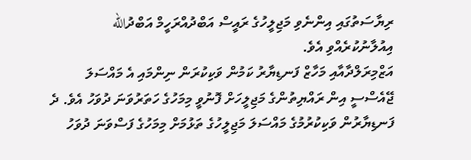ރިޔާސަތުގައި އިންނެވި މަޖިލީހުގެ ރައީސް އަބްދުއްރަހީމް އަބްދުالله އިއުލާނުކުރެއްވި އެވެ.
އަޒްމިރަލްދާއާއި މަހާޒް ފަނޑިޔާރު ކަމުން ވަކިކުރަން ނިންމައި އެ މައްސަލަ ޖޭއެސްސީ އިން ރައްޔިތުންގެ މަޖިލީހަށް ފޮނުވީ މިމަހުގެ ހަތަރުވަނަ ދުވަހު އެވެ. ދެ ފަނޑިޔާރުން ވަކިކުރުމުގެ މައްސަލަ މަޖިލީހުގެ ތަޅުމަށް މިމަހުގެ ފަސްވަނަ ދުވަހު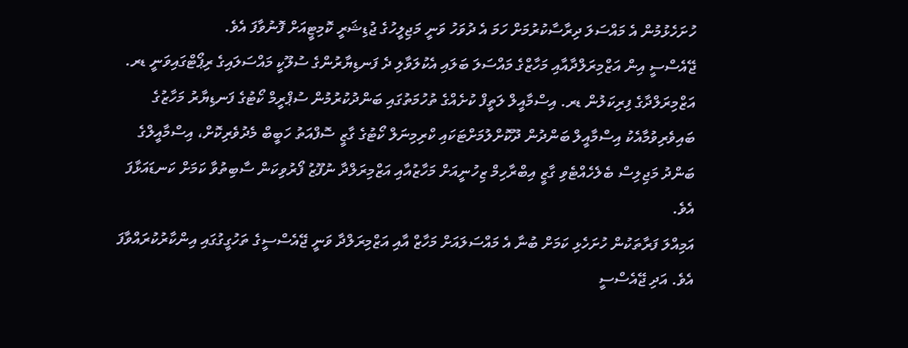ހުށަހެޅުމުން އެ މައްސަލަ ދިރާސާކުރުމަށް ހަމަ އެ ދުވަހު ވަނީ މަޖިލީހުގެ ޖުޑިޝަރީ ކޮމިޓީއަށް ފޮނުވާފަ އެވެ.
ޖޭއެސްސީ އިން އަޒްމިރަލްދާއާއި މަހާޒްގެ މައްސަލަ ބަލައި އެކުލަވާލި ދެ ފަނޑިޔާރުންގެ ސުލޫކީ މައްސަލައިގެ ރިޕޯޓްގައިވަނީ ޑރ. އަޒްމިރަލްދާގެ ފިރިކަލުން ޑރ. އިސްމާއީލް ލަތީފް ކުށެއްގެ ތުހުމަތުގައި ބަންދުކުރުމުން ސުޕްރީމް ކޯޓުގެ ފަނޑިޔާރު މަހާޒުގެ ބައިވެރިވުމާއެކު އިސްމާއީލް ބަންދުން ދޫކޮށްލުމަށްޓަކައި ކްރިމިނަލް ކޯޓުގެ ގާޒީ ސޮފްއަތު ހަބީބް މެދުވެރިކޮށް، އިސްމާއީލްގެ ބަންދު މަޖިލިސް ބެލެހެއްޓެވި ގާޒީ އިބްރާހިމް ޒިހުނީއަށް މަހާޒުއާއި އަޒްމިރަލްދާ ނުފޫޒު ފޯރުވިކަން ސާބިތުވާ ކަމަށް ކަނޑައަޅާފަ އެވެ.
އަމިއްލަ ފަރާތަކުން ހުށަހެޅި ކަމަށް ބުނާ އެ މައްސަލައަށް މަހާޒް އާއި އަޒްމިރަލްދާ ވަނީ ޖޭއެސްސީގެ ތަހުގީގުގައި އިންކާރުކުރައްވާފަ އެވެ. އަދި ޖޭއެސްސީ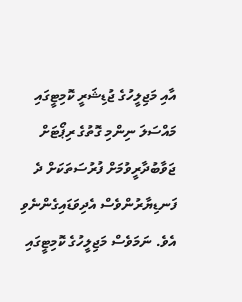އާއި މަޖިލީހުގެ ޖުޑިޝަރީ ކޮމިޓީގައި މައްސަލަ ނިންމި ގޮތުގެ ރިޕޯޓަށް ޖަވާބުދާރީވުމަށް ފުރުސަތަކަށް ދެ ފަނޑިޔާރުންވެސް އެދިވަޑައިގެންނެވި އެވެ. ނަމަވެސް މަޖިލީހުގެ ކޮމިޓީގައި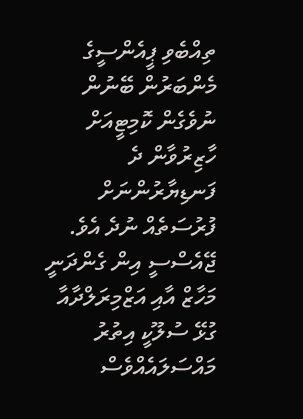ތިއްބެވި ޕީއެންސީގެ މެންބަރުން ބޭނުން ނުވެގެން ކޮމިޓީއަށް ހާޒިރުވާން ދެ ފަނޑިޔާރުންނަށް ފުރުސަތެއް ނުދެ އެވެ.
ޖޭއެސްސީ އިން ގެންދަނީ މަހާޒް އާއި އަޒްމިރަލްދާއާ ގުޅޭ ސުލޫކީ އިތުރު މައްސަލައެއްވެސް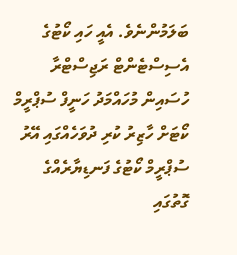ބަލަމުންނެވެ. އެއީ ހައި ކޯޓުގެ އެސިސްޓެންޓް ރަޖިސްޓްރާ ހުސައިން މުހައްމަދު ހަނީފް ސުޕްރީމް ކޯޓަށް ހާޒިރު ކުރި ދުވަހެއްގައި އޭރު ސުޕްރީމް ކޯޓުގެ ފަނޑިޔާރެއްގެ ގޮތުގައި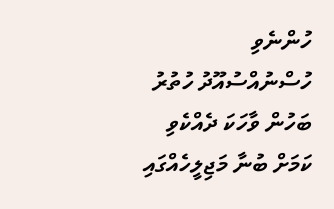ހުންނެވި ހުސްނުއްސުއޫދު ހުތުރު ބަހުން ވާހަކަ ދެއްކެވި ކަމަށް ބުނާ މަޖިލީހެއްގައި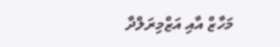މަހާޒް އާއި އަޒްމިރަލްދާ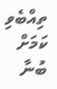ތިއްބެވި ކަމަށް ބުނާ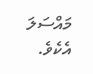މައްސަލަ އެކެވެ.